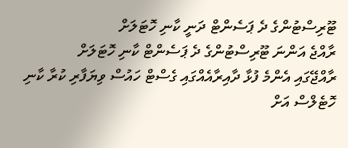ޓޫރިސްޓުންގެ ދެ ޕަސެންޓް ދަނީ ކާނި ހޮޓަލަށް
ރާއްޖެ އަންނަ ޓޫރިސްޓުންގެ ދެ ޕަސެންޓް ކާނި ހޮޓަލަށް
ރާއްޖޭގައި އެންމެ ފުޅާ ދާއިރާއެއްގައި ގެސްޓް ހައުސް ވިޔަފާރި ކުރާ ކާނި ހޮޓެލްސް އަށް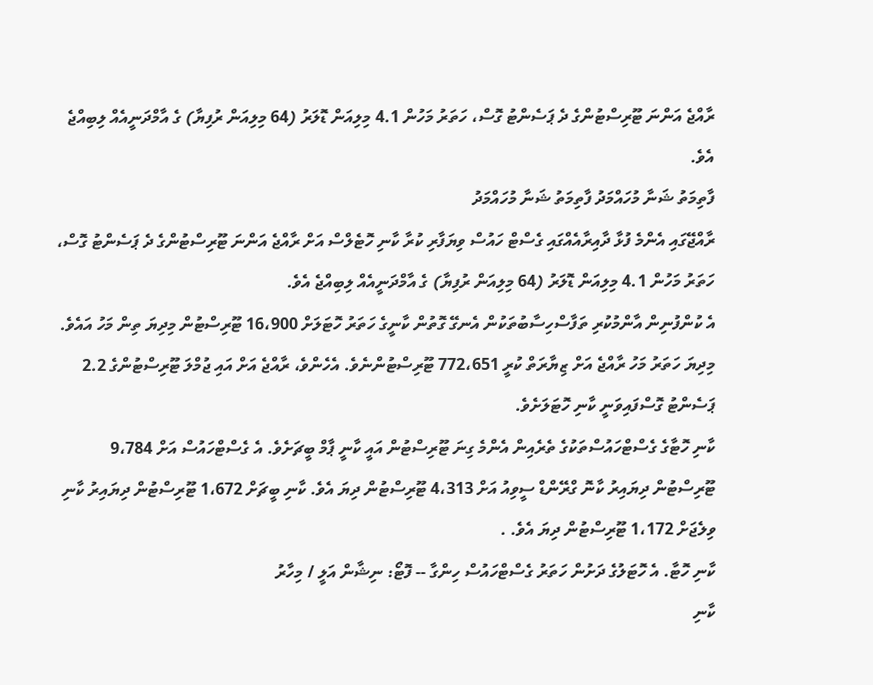ރާއްޖެ އަންނަ ޓޫރިސްޓުންގެ ދެ ޕަސެންޓު ގޮސް، ހަތަރު މަހުން 4.1 މިލިއަން ޑޮލަރު (64 މިލިއަން ރުފިޔާ) ގެ އާމްދަނީއެއް ލިބިއްޖެ އެވެ.
ފާތިމަތު ޝަނާ މުހައްމަދު ފާތިމަތު ޝަނާ މުހައްމަދު
ރާއްޖޭގައި އެންމެ ފުޅާ ދާއިރާއެއްގައި ގެސްޓް ހައުސް ވިޔަފާރި ކުރާ ކާނި ހޮޓެލްސް އަށް ރާއްޖެ އަންނަ ޓޫރިސްޓުންގެ ދެ ޕަސެންޓު ގޮސް، ހަތަރު މަހުން 4.1 މިލިއަން ޑޮލަރު (64 މިލިއަން ރުފިޔާ) ގެ އާމްދަނީއެއް ލިބިއްޖެ އެވެ.
އެ ކުންފުނިން އާންމުކުރި ތަފާސްހިސާބުތަކުން އެނގޭ ގޮތުން ކާނީގެ ހަތަރު ހޮޓަލަށް 16،900 ޓޫރިސްޓުން މިދިޔަ ތިން މަހު އައެވެ. މިދިޔަ ހަތަރު މަހު ރާއްޖެ އަށް ޒިޔާރަތް ކުރީ 772،651 ޓޫރިސްޓުންނެވެ. އެހެންވެ، ރާއްޖެ އަށް އައި ޖުމްލަ ޓޫރިސްޓުންގެ 2.2 ޕަސެންޓު ގޮސްފައިވަނީ ކާނި ހޮޓަލަށެވެ.
ކާނި ހޮޓާގެ ގެސްޓްހައުސްތަކުގެ ތެރެއިން އެންމެ ގިނަ ޓޫރިސްޓުން އައީ ކާނީ ޕާމް ބީޗަށެވެ. އެ ގެސްޓްހައުސް އަށް 9،784 ޓޫރިސްޓުން ދިޔައިރު ކާނޮ ގްރޭންޑް ސީވިއު އަށް 4،313 ޓޫރިސްޓުން ދިޔަ އެވެ. ކާނި ބީޗަށް 1،672 ޓޫރިސްޓުން ދިޔައިރު ކާނި ވިލެޖަށް 1،172 ޓޫރިސްޓުން ދިޔަ އެވެ. .
ކާނި ހޮޓާ. އެ ހޮޓަލުގެ ދަށުން ހަތަރު ގެސްޓްހައުސް ހިންގާ -- ފޮޓޯ: ނިޝާން އަލީ / މިހާރު
ކާނި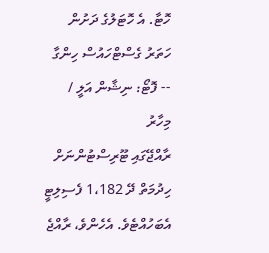ހޮޓާ. އެ ހޮޓަލުގެ ދަށުން ހަތަރު ގެސްޓްހައުސް ހިންގާ -- ފޮޓޯ: ނިޝާން އަލީ / މިހާރު
ރާއްޖޭގައި ޓޫރިސްޓުންނަށް ހިދުމަތް ދޭ 1،182 ފެސިލިޓީ އެބަހުއްޓެވެ. އެހެންވެ، ރާއްޖެ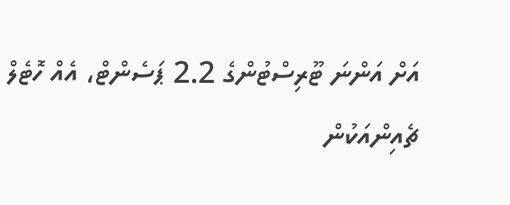އަށް އަންނަ ޓޫރިސްޓުންގެ 2.2 ޕަސެންޓް، އެއް ހޮޓެލް ޗެއިންއަކުން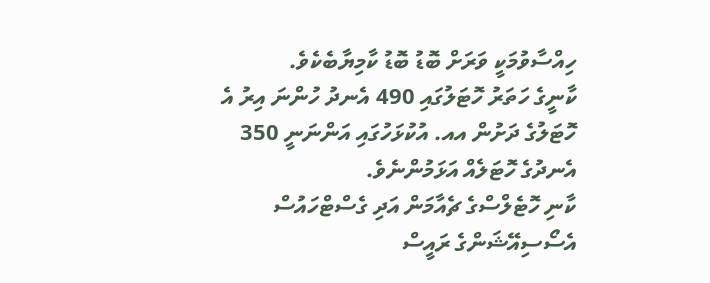ހިއްސާވުމަކީ ވަރަށް ބޮޑު ބޮޑު ކާމިޔާބެކެވެ.
ކާނީގެ ހަތަރު ހޮޓަލުގައި 490 އެނދު ހުންނަ އިރު އެ ހޮޓަލުގެ ދަށުން އއ. އުކުޅަހުގައި އަންނަނީ 350 އެނދުގެ ހޮޓަލެއް އަޅަމުންނެވެ.
ކާނި ހޮޓެލްސްގެ ޗެއާމަން އަދި ގެސްޓްހައުސް އެސޯސިއޭޝަންގެ ރައީސް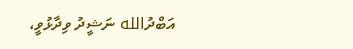އަބްދުالله ނަޝީދު ވިދާޅުވީ،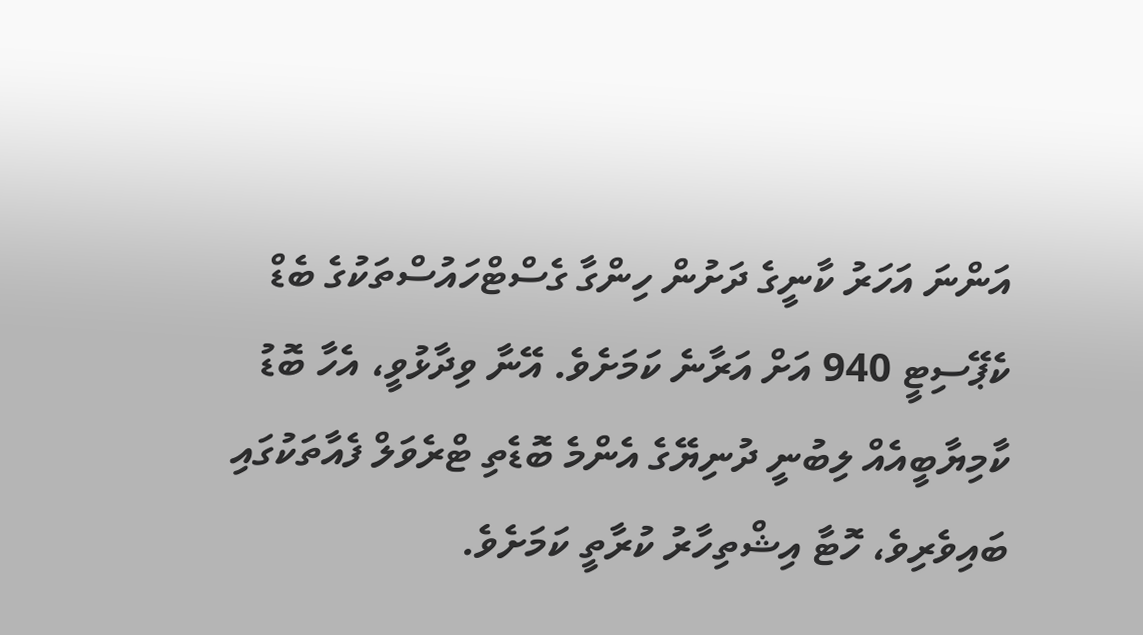އަންނަ އަހަރު ކާނީގެ ދަށުން ހިންގާ ގެސްޓްހައުސްތަކުގެ ބެޑް ކެޕޭސިޓީ 940 އަށް އަރާނެ ކަމަށެވެ. އޭނާ ވިދާޅުވީ، އެހާ ބޮޑު ކާމިޔާބީއެއް ލިބުނީ ދުނިޔޭގެ އެންމެ ބޮޑެތި ޓްރެވަލް ފެއާތަކުގައި ބައިވެރިވެ، ހޮޓާ އިޝްތިހާރު ކުރާތީ ކަމަށެވެ.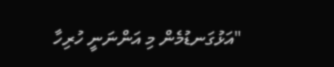"އަޅުގަނޑުމެން މި އަންނަނީ ހުރިހާ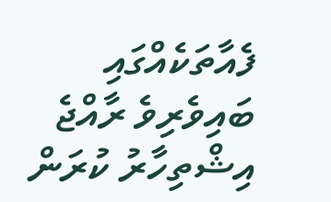ފެއާތަކެއްގައި ބައިވެރިވެ ރާއްޖެ އިޝްތިހާރު ކުރަން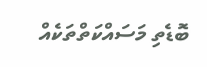ބޮޑެތި މަސައްކަތްތަކެއް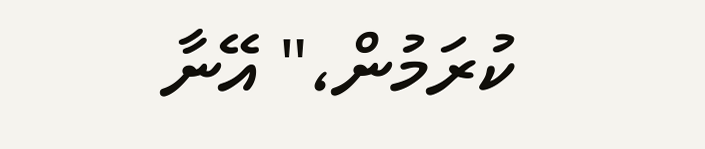ކުރަމުން،" އޭނާ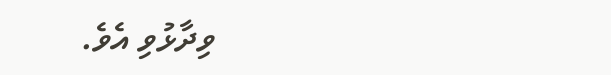ވިދާޅުވި އެވެ.